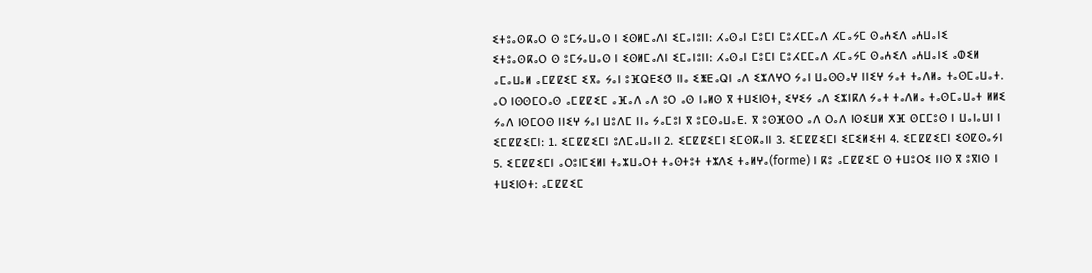ⵉⵜⵓⴰⵙⴽⴰⵔ ⵙ ⵓⵎⵢⴰⵡⴰⵙ ⵏ ⵉⵙⵍⵎⴰⴷⵏ ⵉⵎⴰⵏⵓⵏⵏ: ⵃⴰⵙⴰⵏ ⵎⵓⵎⵏ ⵎⵓⵃⵎⵎⴰⴷ ⵃⵎⴰⵢⵎ ⵙⴰⵄⵉⴷ ⴰⵄⵡⴰⵏⵉ
ⵉⵜⵓⴰⵙⴽⴰⵔ ⵙ ⵓⵎⵢⴰⵡⴰⵙ ⵏ ⵉⵙⵍⵎⴰⴷⵏ ⵉⵎⴰⵏⵓⵏⵏ: ⵃⴰⵙⴰⵏ ⵎⵓⵎⵏ ⵎⵓⵃⵎⵎⴰⴷ ⵃⵎⴰⵢⵎ ⵙⴰⵄⵉⴷ ⴰⵄⵡⴰⵏⵉ ⴰⵀⵉⵍ ⴰⵎⴰⵡⴰⵍ ⴰⵎⵇⵇⵉⵎ ⵉⴳⴰ ⵢⴰⵏ ⵓⴼⵕⴹⵉⵚ ⵏⵏⴰ ⵉⵥⴹⴰⵕⵏ ⴰⴷ ⵉⵣⴷⵖⵔ ⵢⴰⵏ ⵡⴰⵙⵙⴰⵖ ⵏⵏⵉⵖ ⵢⴰⵜ ⵜⴰⴷⵍⴰ ⵜⴰⵙⵎⴰⵡⴰⵜ. ⴰⵔ ⵏⵙⵙⵎⵔⴰⵙ ⴰⵎⵇⵇⵉⵎ ⴰⴼⴰⴷ ⴰⴷ ⵓⵔ ⴰⵙ ⵏⴰⵍⵙ ⴳ ⵜⵡⵉⵏⵙⵜ, ⵉⵖⵉⵢ ⴰⴷ ⵉⵣⵏⴽⴷ ⵢⴰⵜ ⵜⴰⴷⵍⴰ ⵜⴰⵙⵎⴰⵡⴰⵜ ⵍⵍⵉ ⵢⴰⴷ ⵏⵙⵎⵔⵙ ⵏⵏⵉⵖ ⵢⴰⵏ ⵡⵓⴷⵎ ⵏⵏⴰ ⵢⴰⵎⵓⵏ ⴳ ⵓⵎⵙⴰⵡⴰⴹ. ⴳ ⵓⵙⴼⵙⵔ ⴰⴷ ⵔⴰⴷ ⵏⵙⵉⵡⵍ ⵅⴼ ⵙⵎⵎⵓⵙ ⵏ ⵡⴰⵏⴰⵡⵏ ⵏ ⵉⵎⵇⵇⵉⵎⵏ: 1. ⵉⵎⵇⵇⵉⵎⵏ ⵓⴷⵎⴰⵡⴰⵏⵏ 2. ⵉⵎⵇⵇⵉⵎⵏ ⵉⵎⵙⴽⴰⵏⵏ 3. ⵉⵎⵇⵇⵉⵎⵏ ⵉⵎⵉⵍⵉⵜⵏ 4. ⵉⵎⵇⵇⵉⵎⵏ ⵉⵙⵇⵙⴰⵢⵏ 5. ⵉⵎⵇⵇⵉⵎⵏ ⴰⵔⵓⵏⵎⵉⵍⵏ ⵜⴰⵣⵡⴰⵔⵜ ⵜⴰⵙⵜⵓⵜ ⵜⵣⴷⵉ ⵜⴰⵍⵖⴰ(forme) ⵏ ⴽⵓ ⴰⵎⵇⵇⵉⵎ ⵙ ⵜⵡⵓⵔⵉ ⵏⵏⵙ ⴳ ⵓⴳⵏⵙ ⵏ ⵜⵡⵉⵏⵙⵜ: ⴰⵎⵇⵇⵉⵎ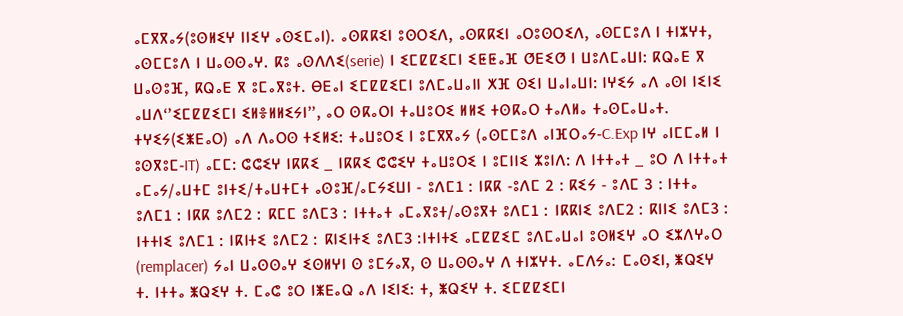ⴰⵎⴳⴳⴰⵢ(ⵓⵙⵍⵉⵖ ⵏⵏⵉⵖ ⴰⵙⵉⵎⴰⵏ). ⴰⵙⴽⴽⵉⵏ ⵓⵙⵔⵉⴷ, ⴰⵙⴽⴽⵉⵏ ⴰⵔⵓⵙⵔⵉⴷ, ⴰⵙⵎⵎⵓⴷ ⵏ ⵜⵏⵣⵖⵜ, ⴰⵙⵎⵎⵓⴷ ⵏ ⵡⴰⵙⵙⴰⵖ. ⴽⵓ ⴰⵙⴷⴷⵉ(serie) ⵏ ⵉⵎⵇⵇⵉⵎⵏ ⵉⵟⵟⴰⴼ ⵚⴹⵉⵚ ⵏ ⵡⵓⴷⵎⴰⵡⵏ: ⴽⵕⴰⴹ ⴳ ⵡⴰⵙⵓⴼ, ⴽⵕⴰⴹ ⴳ ⵓⵎⴰⴳⵓⵜ. ⴱⴹⴰⵏ ⵉⵎⵇⵇⵉⵎⵏ ⵓⴷⵎⴰⵡⴰⵏⵏ ⵅⴼ ⵙⵉⵏ ⵡⴰⵏⴰⵡⵏ: ⵏⵖⵉⵢ ⴰⴷ ⴰⵙⵏ ⵏⵉⵏⵉ ⴰⵡⴷ‘’ⵉⵎⵇⵇⵉⵎⵏ ⵉⵍⴻⵍⵍⵉⵢⵏ’’, ⴰⵔ ⵙⴽⴰⵔⵏ ⵜⴰⵡⵓⵔⵉ ⵍⵍⵉ ⵜⵙⴽⴰⵔ ⵜⴰⴷⵍⴰ ⵜⴰⵙⵎⴰⵡⴰⵜ. ⵜⵖⵉⵢ(ⵉⵥⴹⴰⵔ) ⴰⴷ ⴷⴰⵔⵙ ⵜⵉⵍⵉ: ⵜⴰⵡⵓⵔⵉ ⵏ ⵓⵎⴳⴳⴰⵢ (ⴰⵙⵎⵎⵓⴷ ⴰⵏⴼⵔⴰⵢ-C.Exp ⵏⵖ ⴰⵏⵎⵎⴰⵍ ⵏ ⵓⵙⴳⵓⵎ-IT) ⴰⵎⵎ: ⵛⵛⵉⵖ ⵏⴽⴽⵉ _ ⵏⴽⴽⵉ ⵛⵛⵉⵖ ⵜⴰⵡⵓⵔⵉ ⵏ ⵓⵎⵏⵏⵉ ⵣⵓⵏⴷ: ⴷ ⵏⵜⵜⴰⵜ _ ⵓⵔ ⴷ ⵏⵜⵜⴰⵜ ⴰⵎⴰⵢ/ⴰⵡⵜⵎ ⵓⵏⵜⵉ/ⵜⴰⵡⵜⵎⵜ ⴰⵙⵓⴼ/ⴰⵎⵢⵉⵡⵏ - ⵓⴷⵎ1 : ⵏⴽⴽ -ⵓⴷⵎ 2 : ⴽⵉⵢ - ⵓⴷⵎ 3 : ⵏⵜⵜⴰ ⵓⴷⵎ1 : ⵏⴽⴽ ⵓⴷⵎ2 : ⴽⵎⵎ ⵓⴷⵎ3 : ⵏⵜⵜⴰⵜ ⴰⵎⴰⴳⵓⵜ/ⴰⵙⵓⴳⵜ ⵓⴷⵎ1 : ⵏⴽⴽⵏⵉ ⵓⴷⵎ2 : ⴽⵏⵏⵉ ⵓⴷⵎ3 : ⵏⵜⵜⵏⵉ ⵓⴷⵎ1 : ⵏⴽⵏⵜⵉ ⵓⴷⵎ2 : ⴽⵏⵉⵏⵜⵉ ⵓⴷⵎ3 :ⵏⵜⵏⵜⵉ ⴰⵎⵇⵇⵉⵎ ⵓⴷⵎⴰⵡⴰⵏ ⵓⵙⵍⵉⵖ ⴰⵔ ⵉⵣⴷⵖⴰⵔ (remplacer) ⵢⴰⵏ ⵡⴰⵙⵙⴰⵖ ⵉⵙⵍⵖⵏ ⵙ ⵓⵎⵢⴰⴳ, ⵙ ⵡⴰⵙⵙⴰⵖ ⴷ ⵜⵏⵣⵖⵜ. ⴰⵎⴷⵢⴰ: ⵎⴰⵙⵉⵏ, ⵥⵕⵉⵖ ⵜ. ⵏⵜⵜⴰ ⵥⵕⵉⵖ ⵜ. ⵎⴰⵛ ⵓⵔ ⵏⵥⴹⴰⵕ ⴰⴷ ⵏⵉⵏⵉ: ⵜ, ⵥⵕⵉⵖ ⵜ. ⵉⵎⵇⵇⵉⵎⵏ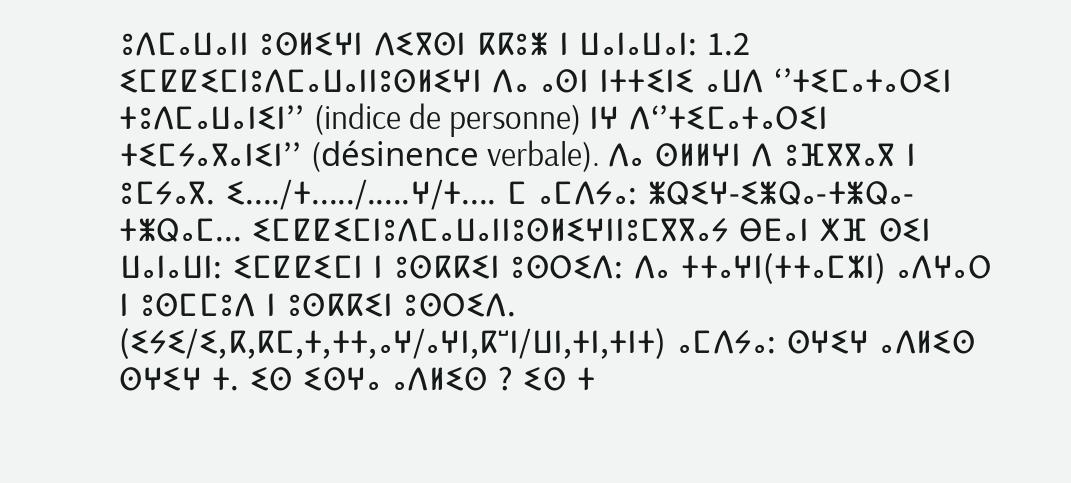ⵓⴷⵎⴰⵡⴰⵏⵏ ⵓⵙⵍⵉⵖⵏ ⴷⵉⴳⵙⵏ ⴽⴽⵓⵥ ⵏ ⵡⴰⵏⴰⵡⴰⵏ: 1.2 ⵉⵎⵇⵇⵉⵎⵏⵓⴷⵎⴰⵡⴰⵏⵏⵓⵙⵍⵉⵖⵏ ⴷⴰ ⴰⵙⵏ ⵏⵜⵜⵉⵏⵉ ⴰⵡⴷ ‘’ⵜⵉⵎⴰⵜⴰⵔⵉⵏ ⵜⵓⴷⵎⴰⵡⴰⵏⵉⵏ’’ (indice de personne) ⵏⵖ ⴷ‘’ⵜⵉⵎⴰⵜⴰⵔⵉⵏ ⵜⵉⵎⵢⴰⴳⴰⵏⵉⵏ’’ (désinence verbale). ⴷⴰ ⵙⵍⵍⵖⵏ ⴷ ⵓⴼⴳⴳⴰⴳ ⵏ ⵓⵎⵢⴰⴳ. ⵉ..../ⵜ...../.....ⵖ/ⵜ.... ⵎ ⴰⵎⴷⵢⴰ: ⵥⵕⵉⵖ-ⵉⵥⵕⴰ-ⵜⵥⵕⴰ-ⵜⵥⵕⴰⵎ... ⵉⵎⵇⵇⵉⵎⵏⵓⴷⵎⴰⵡⴰⵏⵏⵓⵙⵍⵉⵖⵏⵏⵓⵎⴳⴳⴰⵢ ⴱⴹⴰⵏ ⵅⴼ ⵙⵉⵏ ⵡⴰⵏⴰⵡⵏ: ⵉⵎⵇⵇⵉⵎⵏ ⵏ ⵓⵙⴽⴽⵉⵏ ⵓⵙⵔⵉⴷ: ⴷⴰ ⵜⵜⴰⵖⵏ(ⵜⵜⴰⵎⵣⵏ) ⴰⴷⵖⴰⵔ ⵏ ⵓⵙⵎⵎⵓⴷ ⵏ ⵓⵙⴽⴽⵉⵏ ⵓⵙⵔⵉⴷ. (ⵉⵢⵉ/ⵉ,ⴽ,ⴽⵎ,ⵜ,ⵜⵜ,ⴰⵖ/ⴰⵖⵏ,ⴽⵯⵏ/ⵡⵏ,ⵜⵏ,ⵜⵏⵜ) ⴰⵎⴷⵢⴰ: ⵙⵖⵉⵖ ⴰⴷⵍⵉⵙ ⵙⵖⵉⵖ ⵜ. ⵉⵙ ⵉⵙⵖⴰ ⴰⴷⵍⵉⵙ ? ⵉⵙ ⵜ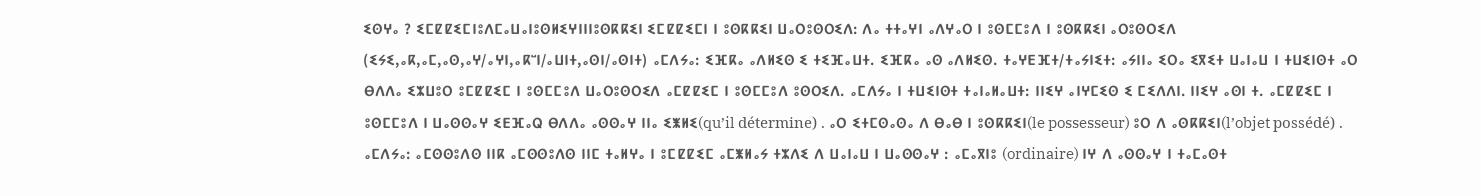ⵉⵙⵖⴰ ? ⵉⵎⵇⵇⵉⵎⵏⵓⴷⵎⴰⵡⴰⵏⵓⵙⵍⵉⵖⵏⵏⵏⵓⵙⴽⴽⵉⵏ ⵉⵎⵇⵇⵉⵎⵏ ⵏ ⵓⵙⴽⴽⵉⵏ ⵡⴰⵔⵓⵙⵔⵉⴷ: ⴷⴰ ⵜⵜⴰⵖⵏ ⴰⴷⵖⴰⵔ ⵏ ⵓⵙⵎⵎⵓⴷ ⵏ ⵓⵙⴽⴽⵉⵏ ⴰⵔⵓⵙⵔⵉⴷ (ⵉⵢⵉ,ⴰⴽ,ⴰⵎ,ⴰⵙ,ⴰⵖ/ⴰⵖⵏ,ⴰⴽⵯⵏ/ⴰⵡⵏⵜ,ⴰⵙⵏ/ⴰⵙⵏⵜ) ⴰⵎⴷⵢⴰ: ⵉⴼⴽⴰ ⴰⴷⵍⵉⵙ ⵉ ⵜⵉⴼⴰⵡⵜ. ⵉⴼⴽⴰ ⴰⵙ ⴰⴷⵍⵉⵙ. ⵜⴰⵖⴹⴼⵜ/ⵜⴰⵢⵏⵉⵜ: ⴰⵢⵏⵏⴰ ⵉⵔⴰ ⵉⴳⵉⵜ ⵡⴰⵏⴰⵡ ⵏ ⵜⵡⵉⵏⵙⵜ ⴰⵔ ⴱⴷⴷⴰ ⵉⵣⵡⵓⵔ ⵓⵎⵇⵇⵉⵎ ⵏ ⵓⵙⵎⵎⵓⴷ ⵡⴰⵔⵓⵙⵔⵉⴷ ⴰⵎⵇⵇⵉⵎ ⵏ ⵓⵙⵎⵎⵓⴷ ⵓⵙⵔⵉⴷ. ⴰⵎⴷⵢⴰ ⵏ ⵜⵡⵉⵏⵙⵜ ⵜⴰⵏⴰⵍⴰⵡⵜ: ⵏⵏⵉⵖ ⴰⵏⵖⵎⵉⵙ ⵉ ⵎⵉⴷⴷⵏ. ⵏⵏⵉⵖ ⴰⵙⵏ ⵜ. ⴰⵎⵇⵇⵉⵎ ⵏ ⵓⵙⵎⵎⵓⴷ ⵏ ⵡⴰⵙⵙⴰⵖ ⵉⴹⴼⴰⵕ ⴱⴷⴷⴰ ⴰⵙⵙⴰⵖ ⵏⵏⴰ ⵉⵥⵍⵉ(qu’il détermine) . ⴰⵔ ⵉⵜⵎⵙⴰⵙⴰ ⴷ ⴱⴰⴱ ⵏ ⵓⵙⴽⴽⵉⵏ(le possesseur) ⵓⵔ ⴷ ⴰⵙⴽⴽⵉⵏ(l’objet possédé) . ⴰⵎⴷⵢⴰ: ⴰⵎⵙⵙⵓⴷⵙ ⵏⵏⴽ ⴰⵎⵙⵙⵓⴷⵙ ⵏⵏⵎ ⵜⴰⵍⵖⴰ ⵏ ⵓⵎⵇⵇⵉⵎ ⴰⵎⵥⵍⴰⵢ ⵜⵣⴷⵉ ⴷ ⵡⴰⵏⴰⵡ ⵏ ⵡⴰⵙⵙⴰⵖ : ⴰⵎⴰⴳⵏⵓ (ordinaire) ⵏⵖ ⴷ ⴰⵙⵙⴰⵖ ⵏ ⵜⴰⵎⴰⵙⵜ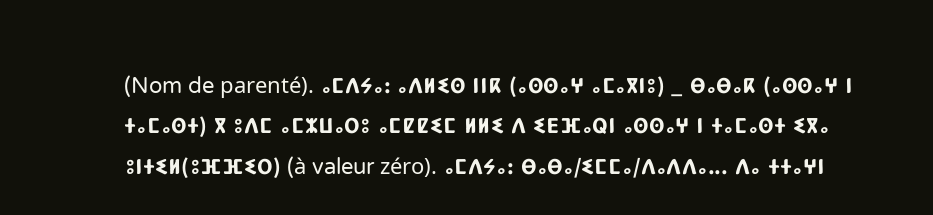(Nom de parenté). ⴰⵎⴷⵢⴰ: ⴰⴷⵍⵉⵙ ⵏⵏⴽ (ⴰⵙⵙⴰⵖ ⴰⵎⴰⴳⵏⵓ) _ ⴱⴰⴱⴰⴽ (ⴰⵙⵙⴰⵖ ⵏ ⵜⴰⵎⴰⵙⵜ) ⴳ ⵓⴷⵎ ⴰⵎⵣⵡⴰⵔⵓ ⴰⵎⵇⵇⵉⵎ ⵍⵍⵉ ⴷ ⵉⴹⴼⴰⵕⵏ ⴰⵙⵙⴰⵖ ⵏ ⵜⴰⵎⴰⵙⵜ ⵉⴳⴰ ⵓⵏⵜⵉⵍ(ⵓⴼⴼⵉⵔ) (à valeur zéro). ⴰⵎⴷⵢⴰ: ⴱⴰⴱⴰ/ⵉⵎⵎⴰ/ⴷⴰⴷⴷⴰ... ⴷⴰ ⵜⵜⴰⵖⵏ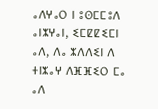ⴰⴷⵖⴰⵔ ⵏ ⵓⵙⵎⵎⵓⴷ ⴰⵏⵣⵖⴰⵏ, ⵉⵎⵇⵇⵉⵎⵏ ⴰⴷ, ⴷⴰ ⵣⴷⴷⵉⵏ ⴷ ⵜⵏⵣⴰⵖ ⴷⴼⴼⵉⵔ ⵎⴰ ⴰⴷ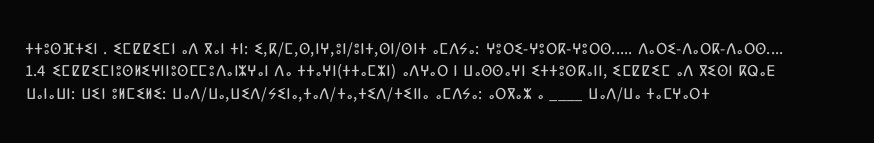ⵜⵜⵓⵙⴼⵜⵉⵏ . ⵉⵎⵇⵇⵉⵎⵏ ⴰⴷ ⴳⴰⵏ ⵜⵏ: ⵉ,ⴽ/ⵎ,ⵙ,ⵏⵖ,ⵓⵏ/ⵓⵏⵜ,ⵙⵏ/ⵙⵏⵜ ⴰⵎⴷⵢⴰ: ⵖⵓⵔⵉ-ⵖⵓⵔⴽ-ⵖⵓⵔⵙ..... ⴷⴰⵔⵉ-ⴷⴰⵔⴽ-ⴷⴰⵔⵙ.... 1.4 ⵉⵎⵇⵇⵉⵎⵏⵓⵙⵍⵉⵖⵏⵏⵓⵙⵎⵎⵓⴷⴰⵏⵣⵖⴰⵏ ⴷⴰ ⵜⵜⴰⵖⵏ(ⵜⵜⴰⵎⵣⵏ) ⴰⴷⵖⴰⵔ ⵏ ⵡⴰⵙⵙⴰⵖⵏ ⵉⵜⵜⵓⵙⴽⴰⵏⵏ, ⵉⵎⵇⵇⵉⵎ ⴰⴷ ⴳⵉⵙⵏ ⴽⵕⴰⴹ ⵡⴰⵏⴰⵡⵏ: ⵡⵉⵏ ⵓⵍⵎⵉⵍⵉ: ⵡⴰⴷ/ⵡⴰ,ⵡⵉⴷ/ⵢⵉⵏⴰ,ⵜⴰⴷ/ⵜⴰ,ⵜⵉⴷ/ⵜⵉⵏⵏⴰ ⴰⵎⴷⵢⴰ: ⴰⵔⴳⴰⵣ ⴰ ____ ⵡⴰⴷ/ⵡⴰ ⵜⴰⵎⵖⴰⵔⵜ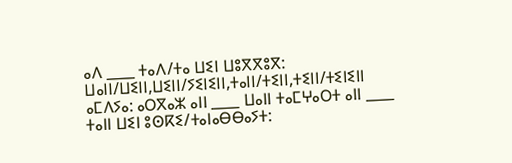ⴰⴷ ____ ⵜⴰⴷ/ⵜⴰ ⵡⵉⵏ ⵡⵓⴳⴳⵓⴳ: ⵡⴰⵏⵏ/ⵡⵉⵏⵏ,ⵡⵉⵏⵏ/ⵢⵉⵏⵉⵏⵏ,ⵜⴰⵏⵏ/ⵜⵉⵏⵏ,ⵜⵉⵏⵏ/ⵜⵉⵏⵉⵏⵏ ⴰⵎⴷⵢⴰ: ⴰⵔⴳⴰⵣ ⴰⵏⵏ ____ ⵡⴰⵏⵏ ⵜⴰⵎⵖⴰⵔⵜ ⴰⵏⵏ ____ ⵜⴰⵏⵏ ⵡⵉⵏ ⵓⵙⴽⵉ/ⵜⴰⵏⴰⴱⴱⴰⵢⵜ: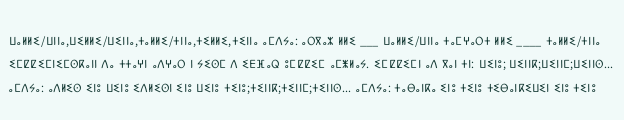ⵡⴰⵍⵍⵉ/ⵡⵏⵏⴰ,ⵡⵉⵍⵍⵉ/ⵡⵉⵏⵏⴰ,ⵜⴰⵍⵍⵉ/ⵜⵏⵏⴰ,ⵜⵉⵍⵍⵉ,ⵜⵉⵏⵏⴰ ⴰⵎⴷⵢⴰ: ⴰⵔⴳⴰⵣ ⵍⵍⵉ ___ ⵡⴰⵍⵍⵉ/ⵡⵏⵏⴰ ⵜⴰⵎⵖⴰⵔⵜ ⵍⵍⵉ ____ ⵜⴰⵍⵍⵉ/ⵜⵏⵏⴰ ⵉⵎⵇⵇⵉⵎⵏⵉⵎⵙⴽⴰⵏⵏ ⴷⴰ ⵜⵜⴰⵖⵏ ⴰⴷⵖⴰⵔ ⵏ ⵢⵉⵙⵎ ⴷ ⵉⴹⴼⴰⵕ ⵓⵎⵇⵇⵉⵎ ⴰⵎⵥⵍⴰⵢ. ⵉⵎⵇⵇⵉⵎⵏ ⴰⴷ ⴳⴰⵏ ⵜⵏ: ⵡⵉⵏⵓ; ⵡⵉⵏⵏⴽ;ⵡⵉⵏⵏⵎ;ⵡⵉⵏⵏⵙ... ⴰⵎⴷⵢⴰ: ⴰⴷⵍⵉⵙ ⵉⵏⵓ ⵡⵉⵏⵓ ⵉⴷⵍⵉⵙⵏ ⵉⵏⵓ ⵡⵉⵏⵓ ⵜⵉⵏⵓ;ⵜⵉⵏⵏⴽ;ⵜⵉⵏⵏⵎ;ⵜⵉⵏⵏⵙ... ⴰⵎⴷⵢⴰ: ⵜⴰⴱⴰⵏⴽⴰ ⵉⵏⵓ ⵜⵉⵏⵓ ⵜⵉⴱⴰⵏⴽⵉⵡⵉⵏ ⵉⵏⵓ ⵜⵉⵏⵓ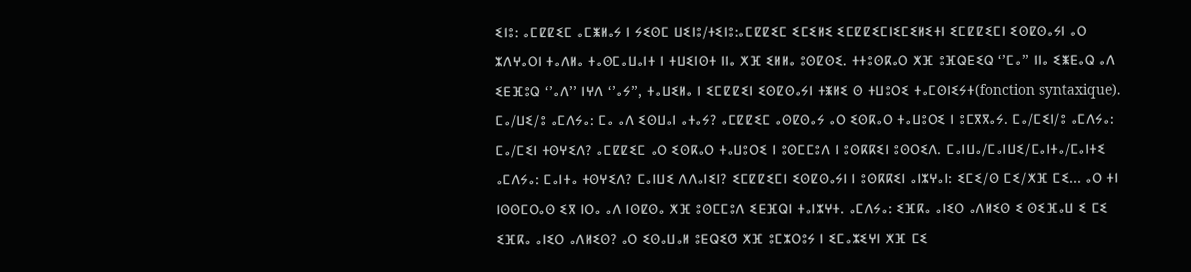ⵉⵏⵓ: ⴰⵎⵇⵇⵉⵎ ⴰⵎⵥⵍⴰⵢ ⵏ ⵢⵉⵙⵎ ⵡⵉⵏⵓ/ⵜⵉⵏⵓ:ⴰⵎⵇⵇⵉⵎ ⵉⵎⵉⵍⵉ ⵉⵎⵇⵇⵉⵎⵏⵉⵎⵉⵍⵉⵜⵏ ⵉⵎⵇⵇⵉⵎⵏ ⵉⵙⵇⵙⴰⵢⵏ ⴰⵔ ⵣⴷⵖⴰⵔⵏ ⵜⴰⴷⵍⴰ ⵜⴰⵙⵎⴰⵡⴰⵏⵜ ⵏ ⵜⵡⵉⵏⵙⵜ ⵏⵏⴰ ⵅⴼ ⵉⵍⵍⴰ ⵓⵙⵇⵙⵉ. ⵜⵜⵓⵙⴽⴰⵔ ⵅⴼ ⵓⴼⵕⴹⵉⵕ ‘’ⵎⴰ’’ ⵏⵏⴰ ⵉⵥⴹⴰⵕ ⴰⴷ ⵉⴹⴼⵓⵕ ‘’ⴰⴷ’’ ⵏⵖⴷ ‘’ⴰⵢ’’, ⵜⴰⵡⵉⵍⴰ ⵏ ⵉⵎⵇⵇⵉⵏ ⵉⵙⵇⵙⴰⵢⵏ ⵜⵥⵍⵉ ⵙ ⵜⵡⵓⵔⵉ ⵜⴰⵎⵙⵏⵉⵢⵜ(fonction syntaxique). ⵎⴰ/ⵡⵉ/ⵓ ⴰⵎⴷⵢⴰ: ⵎⴰ ⴰⴷ ⵉⵙⵡⴰⵏ ⴰⵜⴰⵢ? ⴰⵎⵇⵇⵉⵎ ⴰⵙⵇⵙⴰⵢ ⴰⵔ ⵉⵙⴽⴰⵔ ⵜⴰⵡⵓⵔⵉ ⵏ ⵓⵎⴳⴳⴰⵢ. ⵎⴰ/ⵎⵉⵏ/ⵓ ⴰⵎⴷⵢⴰ: ⵎⴰ/ⵎⵉⵏ ⵜⵙⵖⵉⴷ? ⴰⵎⵇⵇⵉⵎ ⴰⵔ ⵉⵙⴽⴰⵔ ⵜⴰⵡⵓⵔⵉ ⵏ ⵓⵙⵎⵎⵓⴷ ⵏ ⵓⵙⴽⴽⵉⵏ ⵓⵙⵔⵉⴷ. ⵎⴰⵏⵡⴰ/ⵎⴰⵏⵡⵉ/ⵎⴰⵏⵜⴰ/ⵎⴰⵏⵜⵉ ⴰⵎⴷⵢⴰ: ⵎⴰⵏⵜⴰ ⵜⵙⵖⵉⴷ? ⵎⴰⵏⵡⵉ ⴷⴷⴰⵏⵉⵏ? ⵉⵎⵇⵇⵉⵎⵏ ⵉⵙⵇⵙⴰⵢⵏ ⵏ ⵓⵙⴽⴽⵉⵏ ⴰⵏⵣⵖⴰⵏ: ⵉⵎⵉ/ⵙ ⵎⵉ/ⵅⴼ ⵎⵉ... ⴰⵔ ⵜⵏ ⵏⵙⵙⵎⵔⴰⵙ ⵉⴳ ⵏⵔⴰ ⴰⴷ ⵏⵙⵇⵙⴰ ⵅⴼ ⵓⵙⵎⵎⵓⴷ ⵉⴹⴼⵕⵏ ⵜⴰⵏⵣⵖⵜ. ⴰⵎⴷⵢⴰ: ⵉⴼⴽⴰ ⴰⵏⵉⵔ ⴰⴷⵍⵉⵙ ⵉ ⵙⵉⴼⴰⵡ ⵉ ⵎⵉ ⵉⴼⴽⴰ ⴰⵏⵉⵔ ⴰⴷⵍⵉⵙ? ⴰⵔ ⵉⵙⴰⵡⴰⵍ ⵓⴹⵕⵉⵚ ⵅⴼ ⵓⵎⵣⵔⵓⵢ ⵏ ⵉⵎⴰⵣⵉⵖⵏ ⵅⴼ ⵎⵉ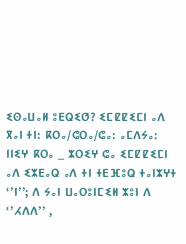ⵉⵙⴰⵡⴰⵍ ⵓⴹⵕⵉⵚ? ⵉⵎⵇⵇⵉⵎⵏ ⴰⴷ ⴳⴰⵏ ⵜⵏ: ⴽⵔⴰ/ⵛⵔⴰ/ⵛⴰ: ⴰⵎⴷⵢⴰ: ⵏⵏⵉⵖ ⴽⵔⴰ _ ⵣⵔⵉⵖ ⵛⴰ ⵉⵎⵇⵇⵉⵎⵏ ⴰⴷ ⵉⵣⴹⴰⵕ ⴰⴷ ⵜⵏ ⵜⴹⴼⵓⵕ ⵜⴰⵏⵣⵖⵜ ‘’ⵏ’’; ⴷ ⵢⴰⵏ ⵡⴰⵔⵓⵏⵎⵉⵍ ⵣⵓⵏ ⴷ ‘’ⵃⴷⴷ’’ ,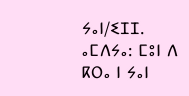ⵢⴰⵏ/ⵉⵊⵊ. ⴰⵎⴷⵢⴰ: ⵎⵓⵏ ⴷ ⴽⵔⴰ ⵏ ⵢⴰⵏ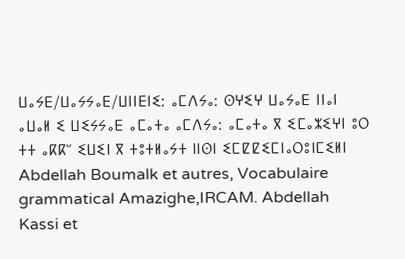ⵡⴰⵢⴹ/ⵡⴰⵢⵢⴰⴹ/ⵡⵏⵏⴹⵏⵉ: ⴰⵎⴷⵢⴰ: ⵙⵖⵉⵖ ⵡⴰⵢⴰⴹ ⵏⵏⴰⵏ ⴰⵡⴰⵍ ⵉ ⵡⵉⵢⵢⴰⴹ ⴰⵎⴰⵜⴰ ⴰⵎⴷⵢⴰ: ⴰⵎⴰⵜⴰ ⴳ ⵉⵎⴰⵣⵉⵖⵏ ⵓⵔ ⵜⵜ ⴰⴽⴽⵯ ⵉⵡⵉⵏ ⴳ ⵜⵓⵜⵍⴰⵢⵜ ⵏⵏⵙⵏ ⵉⵎⵇⵇⵉⵎⵏⴰⵔⵓⵏⵎⵉⵍⵏ Abdellah Boumalk et autres, Vocabulaire grammatical Amazighe,IRCAM. Abdellah Kassi et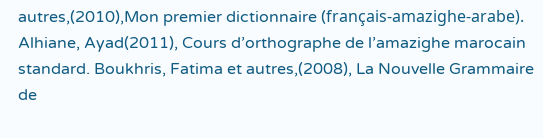autres,(2010),Mon premier dictionnaire (français-amazighe-arabe). Alhiane, Ayad(2011), Cours d’orthographe de l’amazighe marocain standard. Boukhris, Fatima et autres,(2008), La Nouvelle Grammaire de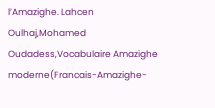l’Amazighe. Lahcen Oulhaj,Mohamed Oudadess,Vocabulaire Amazighe moderne(Francais-Amazighe-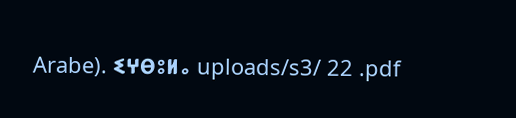Arabe). ⵉⵖⴱⵓⵍⴰ uploads/s3/ 22 .pdf